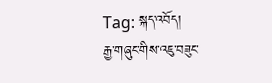Tag: སྐད་འབོད།
རྒྱ་གཞུང་གིས་འཇུ་བཟུང་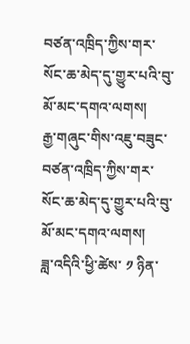བཙན་འཁྲིད་ཀྱིས་གར་སོང་ཆ་མེད་དུ་གྱུར་པའི་བུ་མོ་མང་དགའ་ལགས།
རྒྱ་གཞུང་གིས་འཇུ་བཟུང་བཙན་འཁྲིད་ཀྱིས་གར་སོང་ཆ་མེད་དུ་གྱུར་པའི་བུ་མོ་མང་དགའ་ལགས།
ཟླ་འདིའི་ཕྱི་ཚེས་ ༡ ཉིན་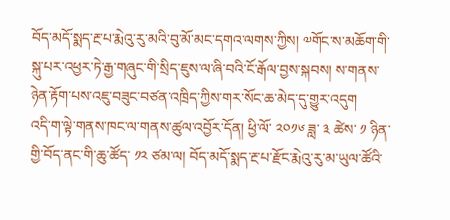བོད་མདོ་སྨད་རྔ་པ་རྨེའུ་རུ་མའི་བུ་མོ་མང་དགའ་ལགས་ཀྱིས། ༧གོང་ས་མཆོག་གི་སྐུ་པར་འཕྱར་ཏེ་རྒྱ་གཞུང་གི་སྲིད་ཇུས་ལ་ཞི་བའི་ངོ་རྒོལ་བྱས་སྐབས། ས་གནས་ཉེན་རྟོག་པས་འཇུ་བཟུང་བཙན་འཁྲིད་ཀྱིས་གར་སོང་ཆ་མེད་དུ་གྱུར་འདུག
འདི་ག་ལྟེ་གནས་ཁང་ལ་གནས་ཚུལ་འབྱོར་དོན། ཕྱི་ལོ་ ༢༠༡༦ ཟླ་ ༣ ཚེས་ ༡ ཉིན་གྱི་བོད་ནང་གི་ཆུ་ཚོད་ ༡༢ ཙམ་ལ། བོད་མདོ་སྨད་རྔ་པ་རྫོང་རྨེའུ་རུ་མ་ཡུལ་ཚོའི་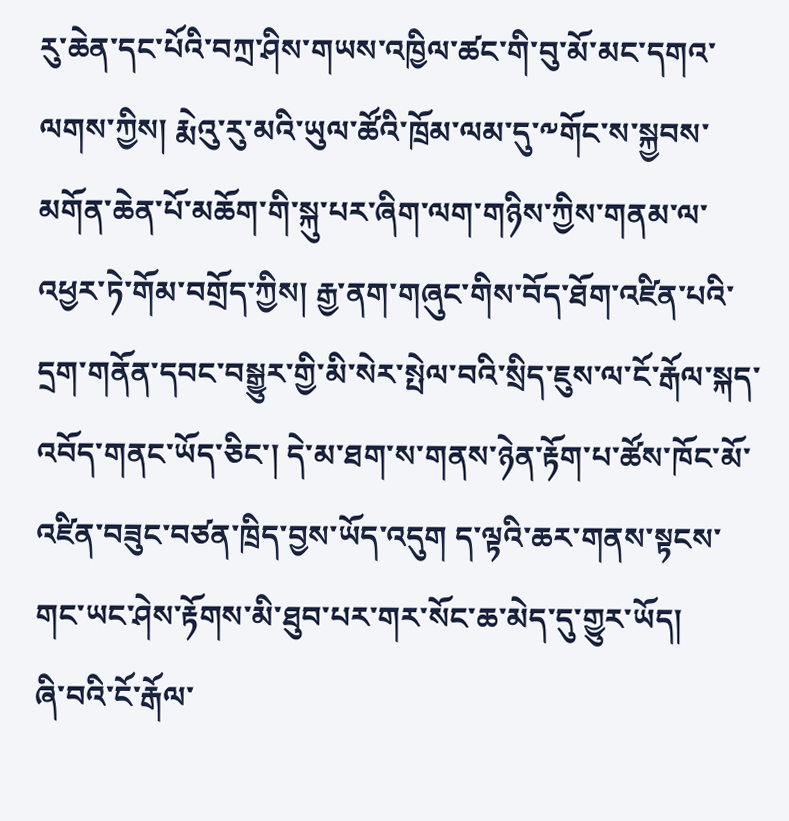རུ་ཆེན་དང་པོའི་བཀྲ་ཤིས་གཡས་འཁྱིལ་ཚང་གི་བུ་མོ་མང་དགའ་ལགས་ཀྱིས། རྨེའུ་རུ་མའི་ཡུལ་ཚོའི་ཁྲོམ་ལམ་དུ་༸གོང་ས་སྐྱབས་མགོན་ཆེན་པོ་མཆོག་གི་སྐུ་པར་ཞིག་ལག་གཉིས་ཀྱིས་གནམ་ལ་འཕྱར་ཏེ་གོམ་བགྲོད་ཀྱིས། རྒྱ་ནག་གཞུང་གིས་བོད་ཐོག་འཛིན་པའི་དྲག་གནོན་དབང་བསྒྱུར་གྱི་མི་སེར་སྤེལ་བའི་སྲིད་ཇུས་ལ་ངོ་རྒོལ་སྐད་འབོད་གནང་ཡོད་ཅིང་། དེ་མ་ཐག་ས་གནས་ཉེན་རྟོག་པ་ཚོས་ཁོང་མོ་འཛིན་བཟུང་བཙན་ཁྲིད་བྱས་ཡོད་འདུག ད་ལྟའི་ཆར་གནས་སྟངས་གང་ཡང་ཤེས་རྟོགས་མི་ཐུབ་པར་གར་སོང་ཆ་མེད་དུ་གྱུར་ཡོད།
ཞི་བའི་ངོ་རྒོལ་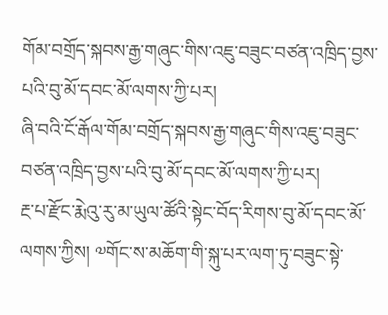གོམ་བགྲོད་སྐབས་རྒྱ་གཞུང་གིས་འཇུ་བཟུང་བཙན་འཁྲིད་བྱས་པའི་བུ་མོ་དབང་མོ་ལགས་ཀྱི་པར།
ཞི་བའི་ངོ་རྒོལ་གོམ་བགྲོད་སྐབས་རྒྱ་གཞུང་གིས་འཇུ་བཟུང་བཙན་འཁྲིད་བྱས་པའི་བུ་མོ་དབང་མོ་ལགས་ཀྱི་པར།
རྔ་པ་རྫོང་རྨེའུ་རུ་མ་ཡུལ་ཚོའི་སྟེང་བོད་རིགས་བུ་མོ་དབང་མོ་ལགས་ཀྱིས། ༧གོང་ས་མཆོག་གི་སྐུ་པར་ལག་ཏུ་བཟུང་སྟེ་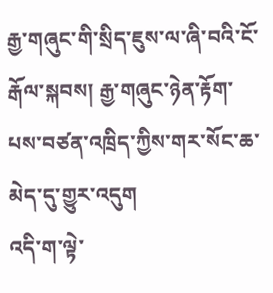རྒྱ་གཞུང་གི་སྲིད་ཇུས་ལ་ཞི་བའི་ངོ་རྒོལ་སྐབས། རྒྱ་གཞུང་ཉེན་རྟོག་པས་བཙན་འཁྲིད་ཀྱིས་གར་སོང་ཆ་མེད་དུ་གྱུར་འདུག
འདི་ག་ལྟེ་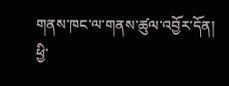གནས་ཁང་ལ་གནས་ཚུལ་འབྱོར་དོན། ཕྱི་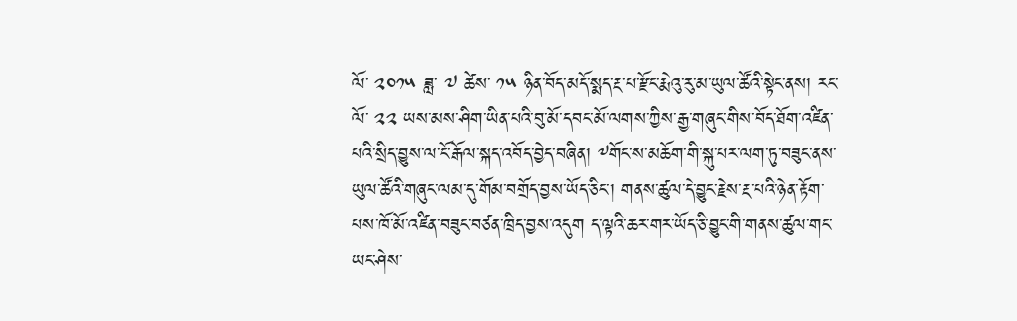ལོ་ ༢༠༡༥ ཟླ་ ༧ ཚེས་ ༡༥ ཉིན་བོད་མདོ་སྨད་རྔ་པ་རྫོང་རྨེའུ་རུ་མ་ཡུལ་ཚོའི་སྟེང་ནས། རང་ལོ་ ༢༢ ཡས་མས་ཤིག་ཡིན་པའི་བུ་མོ་དབང་མོ་ལགས་ཀྱིས་རྒྱ་གཞུང་གིས་བོད་ཐོག་འཛིན་པའི་སྲིད་བྱུས་ལ་ངོ་རྒོལ་སྐད་འབོད་བྱེད་བཞིན། ༸གོང་ས་མཆོག་གི་སྐུ་པར་ལག་ཏུ་བཟུང་ནས་ཡུལ་ཚོའི་གཞུང་ལམ་དུ་གོམ་བགྲོད་བྱས་ཡོད་ཅིང་། གནས་ཚུལ་དེ་བྱུང་རྗེས་རྔ་པའི་ཉེན་རྟོག་པས་ཁོ་མོ་འཛིན་བཟུང་བཙན་ཁྲིད་བྱས་འདུག ད་ལྟའི་ཆར་གར་ཡོད་ཅི་བྱུང་གི་གནས་ཚུལ་གང་ཡང་ཤེས་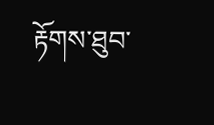རྟོགས་ཐུབ་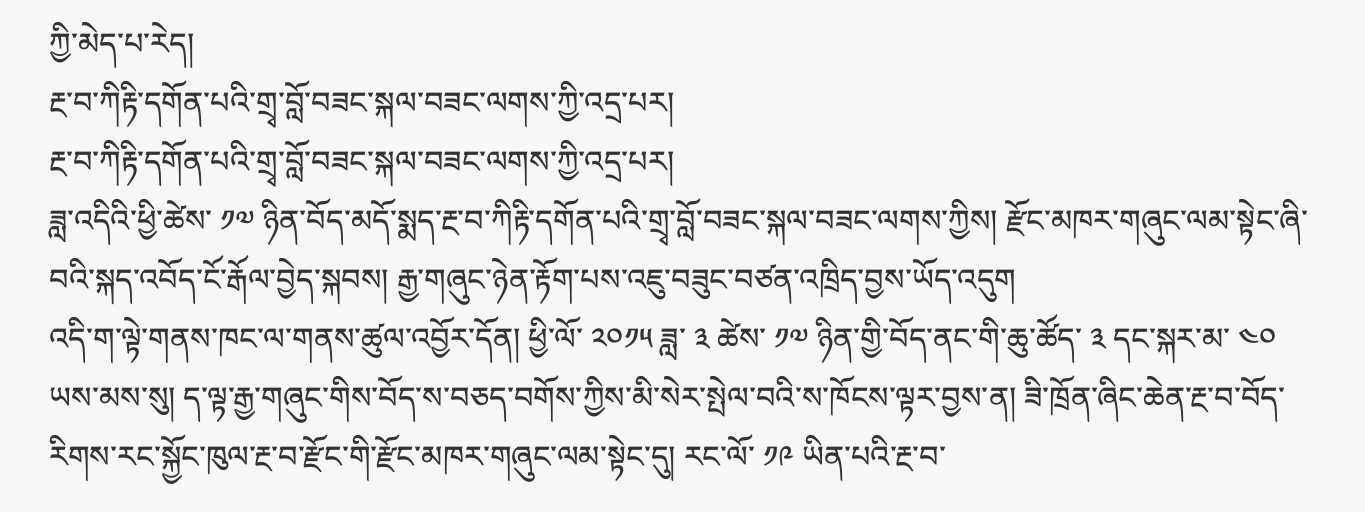ཀྱི་མེད་པ་རེད།
རྔ་བ་ཀིརྟི་དགོན་པའི་གྲྭ་བློ་བཟང་སྐལ་བཟང་ལགས་ཀྱི་འདྲ་པར།
རྔ་བ་ཀིརྟི་དགོན་པའི་གྲྭ་བློ་བཟང་སྐལ་བཟང་ལགས་ཀྱི་འདྲ་པར།
ཟླ་འདིའི་ཕྱི་ཚེས་ ༡༧ ཉིན་བོད་མདོ་སྨད་རྔ་བ་ཀིརྟི་དགོན་པའི་གྲྭ་བློ་བཟང་སྐལ་བཟང་ལགས་ཀྱིས། རྫོང་མཁར་གཞུང་ལམ་སྟེང་ཞི་བའི་སྐད་འབོད་ངོ་རྒོལ་བྱེད་སྐབས། རྒྱ་གཞུང་ཉེན་རྟོག་པས་འཇུ་བཟུང་བཙན་འཁྲིད་བྱས་ཡོད་འདུག
འདི་ག་ལྟེ་གནས་ཁང་ལ་གནས་ཚུལ་འབྱོར་དོན། ཕྱི་ལོ་ ༢༠༡༥ ཟླ་ ༣ ཚེས་ ༡༧ ཉིན་གྱི་བོད་ནང་གི་ཆུ་ཚོད་ ༣ དང་སྐར་མ་ ༤༠ ཡས་མས་སུ། ད་ལྟ་རྒྱ་གཞུང་གིས་བོད་ས་བཅད་བགོས་ཀྱིས་མི་སེར་སྤེལ་བའི་ས་ཁོངས་ལྟར་བྱས་ན། ཟི་ཁྲོན་ཞིང་ཆེན་རྔ་བ་བོད་རིགས་རང་སྐྱོང་ཁུལ་རྔ་བ་རྫོང་གི་རྫོང་མཁར་གཞུང་ལམ་སྟེང་དུ། རང་ལོ་ ༡༩ ཡིན་པའི་རྔ་བ་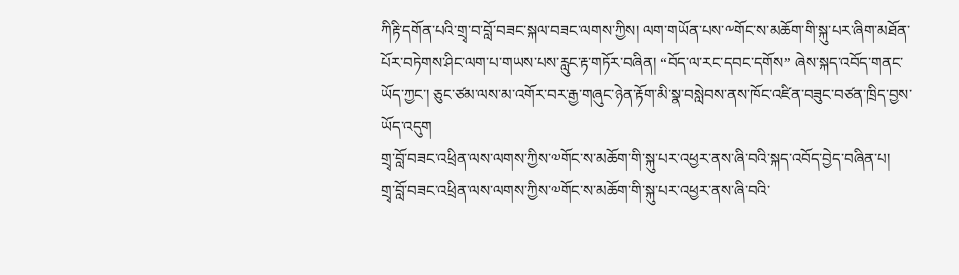ཀིརྟི་དགོན་པའི་གྲྭ་བ་བློ་བཟང་སྐལ་བཟང་ལགས་ཀྱིས། ལག་གཡོན་པས་༸གོང་ས་མཆོག་གི་སྐུ་པར་ཞིག་མཐོན་པོར་བཏེགས་ཤིང་ལག་པ་གཡས་པས་རླུང་རྟ་གཏོར་བཞིན། “བོད་ལ་རང་དབང་དགོས” ཞེས་སྐད་འབོད་གནང་ཡོད་ཀྱང་། ཅུང་ཙམ་ལས་མ་འགོར་བར་རྒྱ་གཞུང་ཉེན་རྟོག་མི་སྣ་བསླེབས་ནས་ཁོང་འཛིན་བཟུང་བཙན་ཁྲིད་བྱས་ཡོད་འདུག
གྲྭ་བློ་བཟང་འཕྲིན་ལས་ལགས་ཀྱིས་༧གོང་ས་མཆོག་གི་སྐུ་པར་འཕྱར་ནས་ཞི་བའི་སྐད་འབོད་བྱེད་བཞིན་པ།
གྲྭ་བློ་བཟང་འཕྲིན་ལས་ལགས་ཀྱིས་༧གོང་ས་མཆོག་གི་སྐུ་པར་འཕྱར་ནས་ཞི་བའི་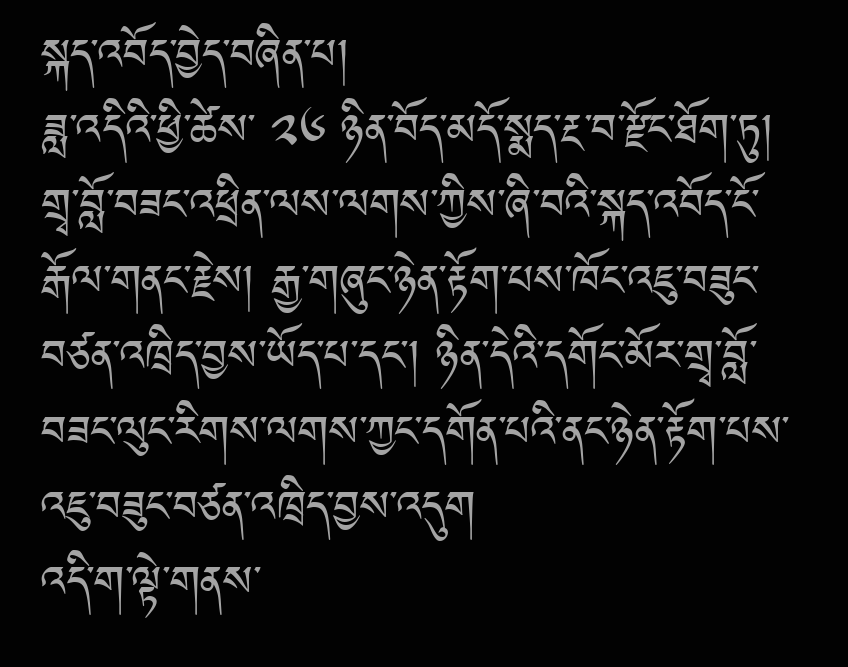སྐད་འབོད་བྱེད་བཞིན་པ།
ཟླ་འདིའི་ཕྱི་ཚེས་ ༢༦ ཉིན་བོད་མདོ་སྨད་རྔ་བ་རྫོང་ཐོག་ཏུ། གྲྭ་བློ་བཟང་འཕྲིན་ལས་ལགས་ཀྱིས་ཞི་བའི་སྐད་འབོད་ངོ་རྒོལ་གནང་རྗེས། རྒྱ་གཞུང་ཉེན་རྟོག་པས་ཁོང་འཇུ་བཟུང་བཙན་འཁྲིད་བྱས་ཡོད་པ་དང་། ཉིན་དེའི་དགོང་མོར་གྲྭ་བློ་བཟང་ལུང་རིགས་ལགས་ཀྱང་དགོན་པའི་ནང་ཉེན་རྟོག་པས་འཇུ་བཟུང་བཙན་འཁྲིད་བྱས་འདུག
འདི་ག་ལྟེ་གནས་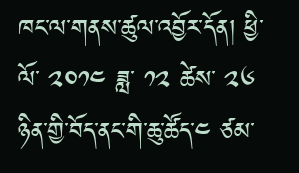ཁང་ལ་གནས་ཚུལ་འབྱོར་དོན། ཕྱི་ལོ་ ༢༠༡༤ ཟླ་ ༡༢ ཚེས་ ༢༦ ཉིན་གྱི་བོད་ནང་གི་ཆུ་ཚོད་༤ ཙམ་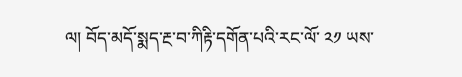ལ། བོད་མདོ་སྨད་རྔ་བ་ཀིརྟི་དགོན་པའི་རང་ལོ་ ༢༡ ཡས་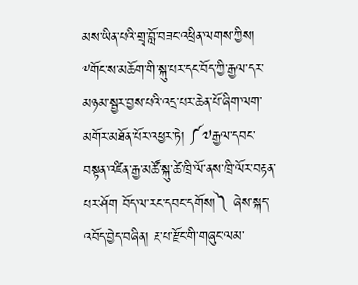མས་ཡིན་པའི་གྲྭ་བློ་བཟང་འཕྲིན་ལགས་ཀྱིས། ༸གོང་ས་མཆོག་གི་སྐུ་པར་དང་བོད་ཀྱི་རྒྱལ་དར་མཉམ་སྦྱར་བྱས་པའི་འདྲ་པར་ཆེན་པོ་ཞིག་ལག་མགོར་མཐོན་པོར་འཕྱར་ཏེ། ༼༧རྒྱལ་དབང་བསྟན་འཛིན་རྒྱ་མཚོ་སྐུ་ཚེ་ཁྲི་ལོ་ནས་ཁྲི་ལོར་བརྟན་པར་ཤོག བོད་ལ་རང་དབང་དགོས།༽ ཞེས་སྐད་འབོད་བྱེད་བཞིན། རྔ་པ་རྫོང་གི་གཞུང་ལམ་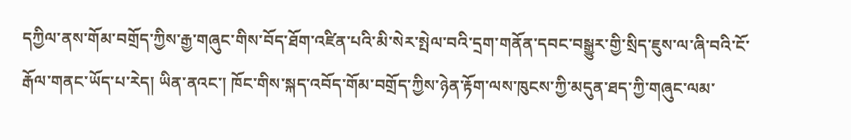དཀྱིལ་ནས་གོམ་བགྲོད་ཀྱིས་རྒྱ་གཞུང་གིས་བོད་ཐོག་འཛིན་པའི་མི་སེར་སྤེལ་བའི་དྲག་གནོན་དབང་བསྒྱུར་གྱི་སྲིད་ཇུས་ལ་ཞི་བའི་ངོ་རྒོལ་གནང་ཡོད་པ་རེད། ཡིན་ནའང་། ཁོང་གིས་སྐད་འབོད་གོམ་བགྲོད་ཀྱིས་ཉེན་རྟོག་ལས་ཁུངས་ཀྱི་མདུན་ཐད་ཀྱི་གཞུང་ལམ་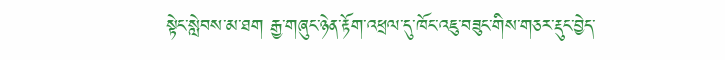སྟེང་སླེབས་མ་ཐག རྒྱ་གཞུང་ཉེན་རྟོག་འཕྲལ་དུ་ཁོང་འཇུ་བཟུང་གིས་གཅར་རྡུང་བྱེད་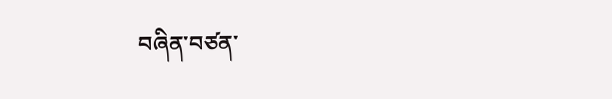བཞིན་བཙན་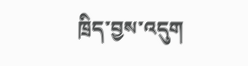ཁྲིད་བྱས་འདུག